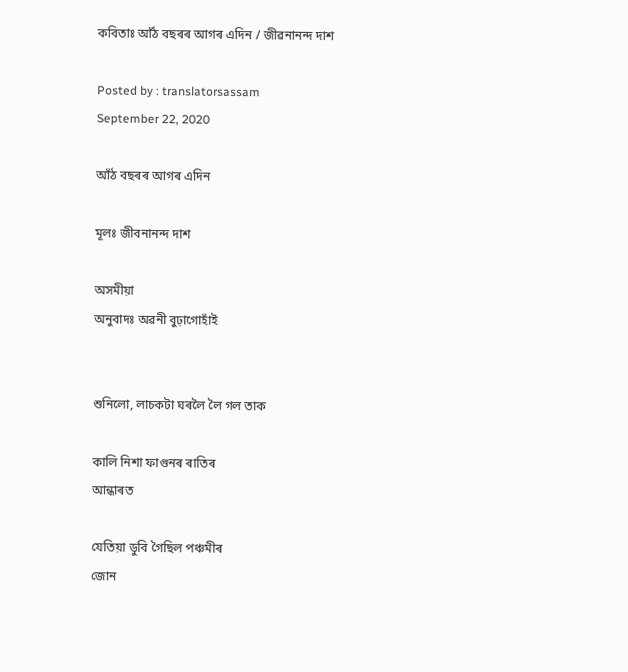কবিতাঃ আঁঠ বছৰৰ আগৰ এদিন / জীৱনানন্দ দাশ

Posted by : translatorsassam
September 22, 2020

আঁঠ বছৰৰ আগৰ এদিন

মূলঃ জীবনানন্দ দাশ

অসমীয়া
অনুবাদঃ অৱনী বুঢ়াগোহাঁই


শুনিলো, লাচকটা ঘৰলৈ লৈ গল তাক

কালি নিশা ফাগুনৰ ৰাতিৰ
আন্ধাৰত

যেতিয়া ডুবি গৈছিল পঞ্চমীৰ
জোন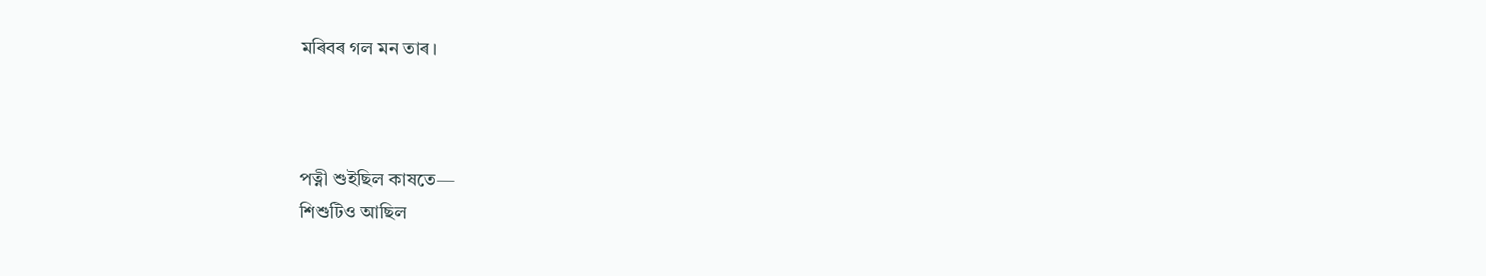মৰিবৰ গল মন তাৰ।



পত্নী শুইছিল কাষতে—
শিশুটিও আছিল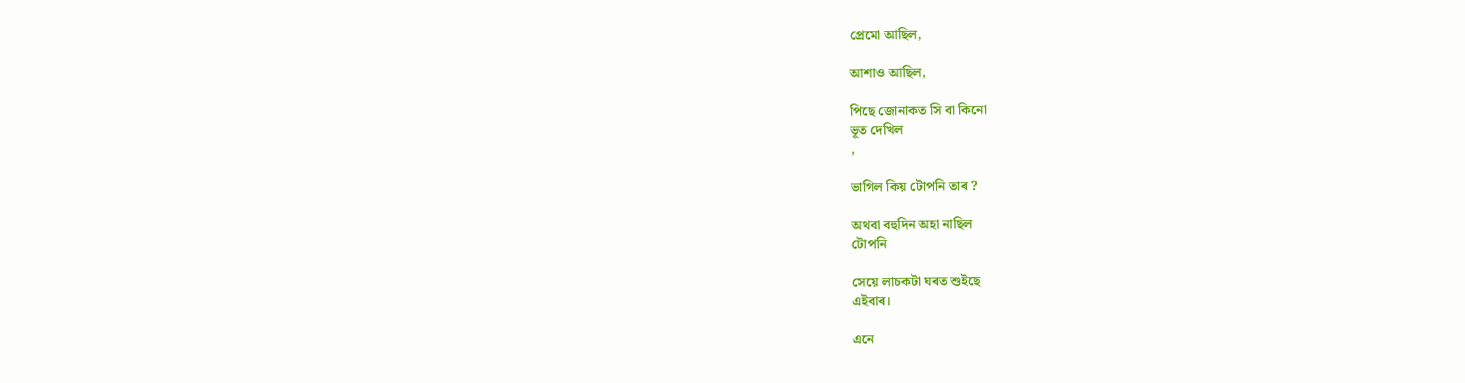প্ৰেমো আছিল,

আশাও আছিল,

পিছে জোনাকত সি বা কিনো
ভূত দেখিল
,

ভাগিল কিয় টোপনি তাৰ ?

অথবা বহুদিন অহা নাছিল
টোপনি

সেয়ে লাচকটা ঘৰত শুইছে
এইবাৰ।

এনে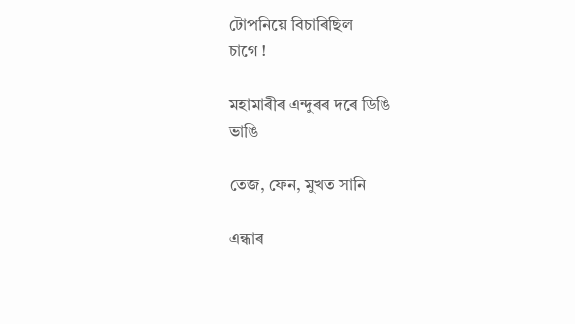টোপনিয়ে বিচাৰিছিল
চাগে !

মহামাৰীৰ এন্দুৰৰ দৰে ডিঙি
ভাঙি

তেজ, ফেন, মুখত সানি

এন্ধাৰ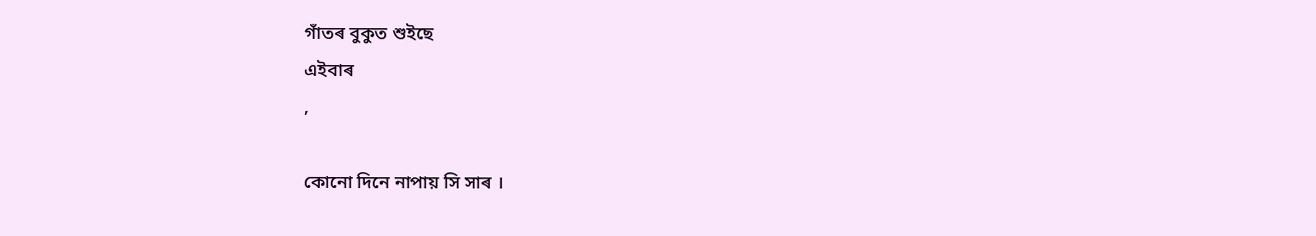গাঁতৰ বুকুত শুইছে
এইবাৰ
,

কোনো দিনে নাপায় সি সাৰ ।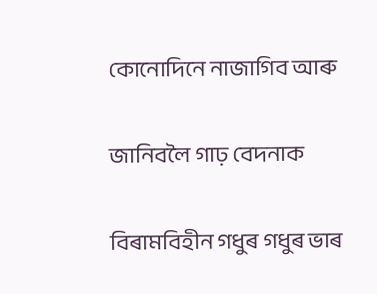কোনোদিনে নাজাগিব আৰু

জানিবলৈ গাঢ় বেদনাক

বিৰামবিহীন গধুৰ গধুৰ ভাৰ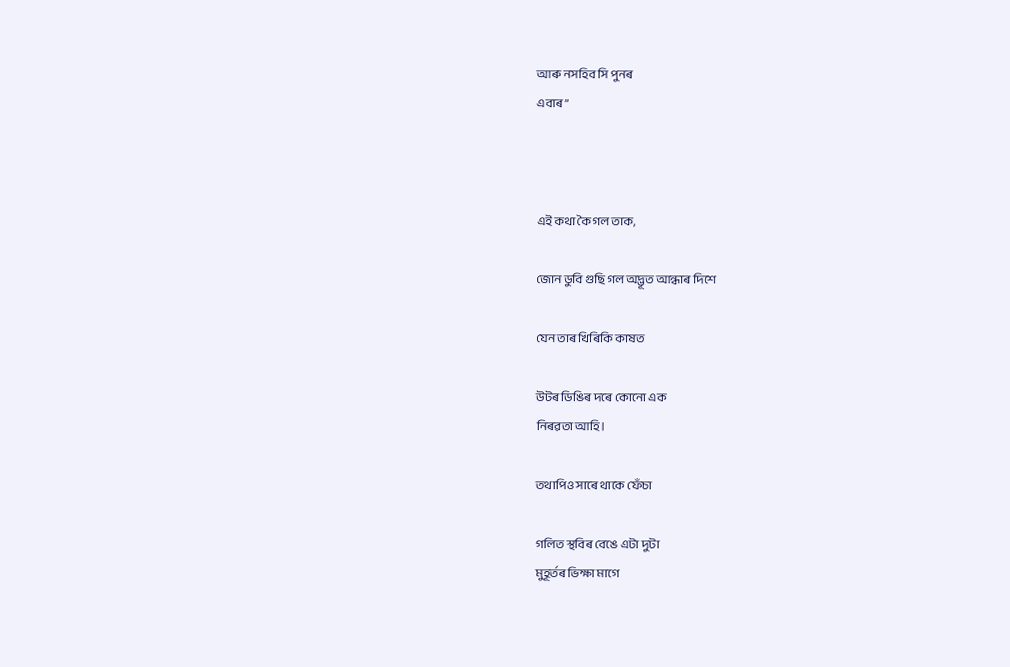আৰু নসহিব সি পুনৰ
এবাৰ”



এই কথা কৈ গল তাক,

জোন ডুবি গুছি গল অদ্ভূত আন্ধাৰ দিশে

যেন তাৰ খিৰিকি কাষত

উটৰ ডিঙিৰ দৰে কোনো এক
নিৰৱতা আহি।

তথাপিও সাৰে থাকে ফেঁচা

গলিত স্থবিৰ বেঙে এটা দুটা
মুহূৰ্তৰ ভিক্ষা মাগে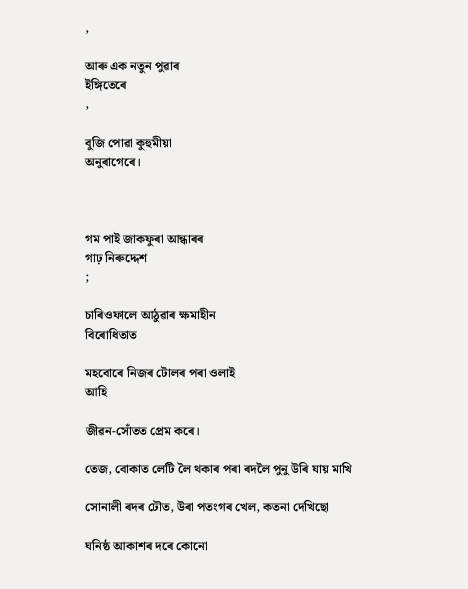,

আৰু এক নতুন পুৱাৰ
ইঙ্গিতেৰে
,

বুজি পোৱা কুহুমীয়া
অনুৰাগেৰে।



গম পাই জাকফুৰা আন্ধাৰৰ
গাঢ় নিৰুদ্দেশ
;

চাৰিওফালে আঠুৱাৰ ক্ষমাহীন
বিৰোধিতাত

মহবোৰে নিজৰ টোলৰ পৰা ওলাই
আহি

জীৱন-সোঁতত প্ৰেম কৰে।

তেজ, বোকাত লেটি লৈ থকাৰ পৰা ৰদলৈ পুনু উৰি যায় মাখি

সোনালী ৰদৰ ঢৌত, উৰা পতংগৰ খেল, কতনা দেখিছো

ঘনিষ্ঠ আকাশৰ দৰে কোনো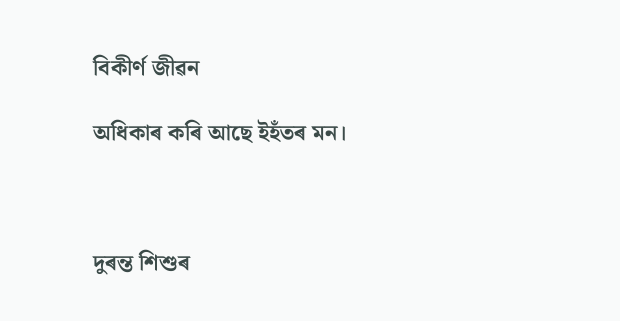বিকীৰ্ণ জীৱন

অধিকাৰ কৰি আছে ইহঁতৰ মন।



দুৰন্ত শিশুৰ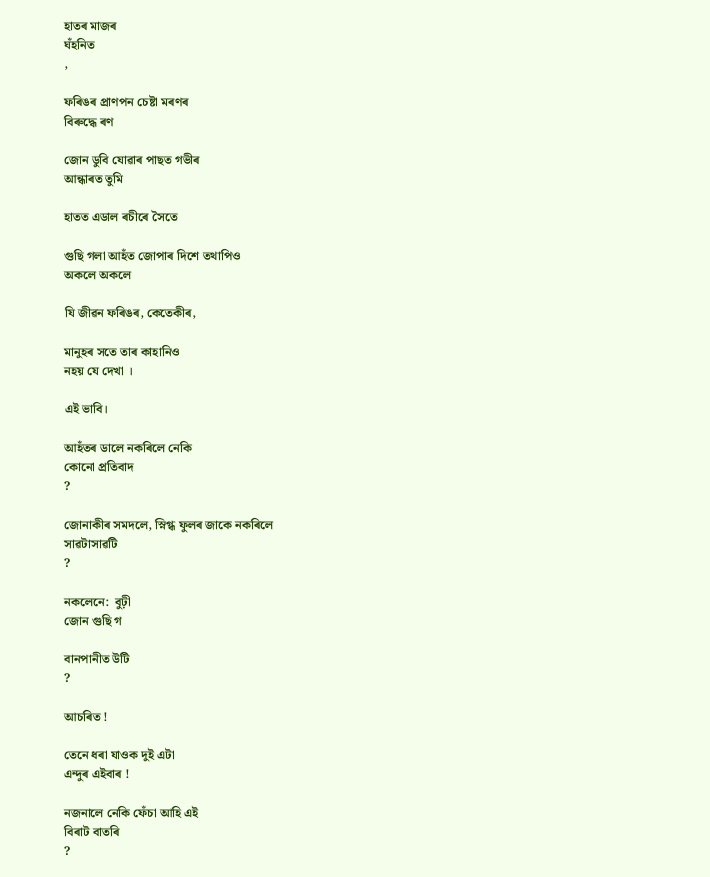হাতৰ মাজৰ
ঘঁহনিত
,

ফৰিঙৰ প্ৰাণপন চেষ্টা মৰণৰ
বিৰুদ্ধে ৰণ

জোন ডুবি যোৱাৰ পাছত গভীৰ
আন্ধাৰত তুমি

হাতত এডাল ৰচীৰে সৈতে

গুছি গলা আহঁত জোপাৰ দিশে তথাপিও
অকলে অকলে

যি জীৱন ফৰিঙৰ, কেতেকীৰ,

মানুহৰ সতে তাৰ কাহানিও
নহয় যে দেখা ।

এই ভাবি।

আহঁতৰ ডালে নকৰিলে নেকি
কোনো প্ৰতিবাদ
?

জোনাকীৰ সমদলে, স্নিগ্ধ ফুলৰ জাকে নকৰিলে
সাৱটাসাৱটি
?

নকলেনে:  বুঢ়ী
জোন গুছি গ

বানপানীত উটি
?

আচৰিত !

তেনে ধৰা যাওক দুই এটা
এন্দুৰ এইবাৰ !

নজনালে নেকি ফেঁচা আহি এই
বিৰাট বাতৰি
?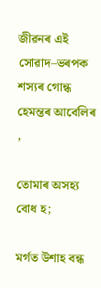জীৱনৰ এই সোৱাদ–ভৰপক
শস্যৰ গোন্ধ হেমন্তৰ আবেলিৰ
,

তোমাৰ অসহ্য বোধ হ;

মৰ্গত উশাহ বন্ধ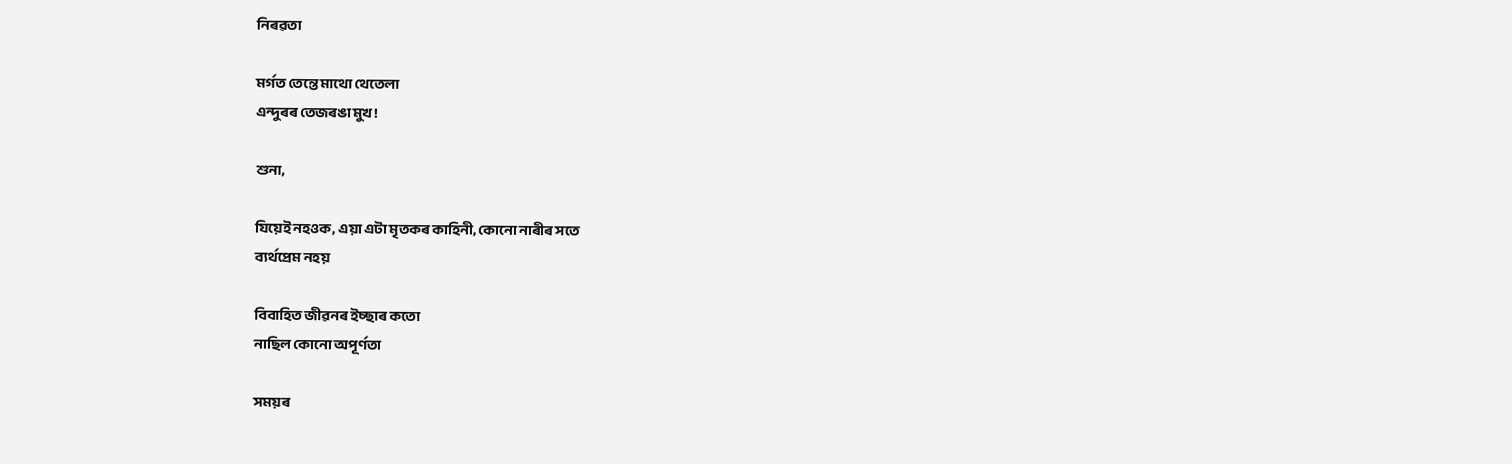নিৰৱতা

মৰ্গত তেন্তে মাথো থেতেলা
এন্দুৰৰ তেজৰঙা মুখ !

শুনা,

যিয়েই নহওক, এয়া এটা মৃতকৰ কাহিনী, কোনো নাৰীৰ সতে
ব্যৰ্থপ্ৰেম নহয়

বিবাহিত জীৱনৰ ইচ্ছাৰ কতো
নাছিল কোনো অপূৰ্ণতা

সময়ৰ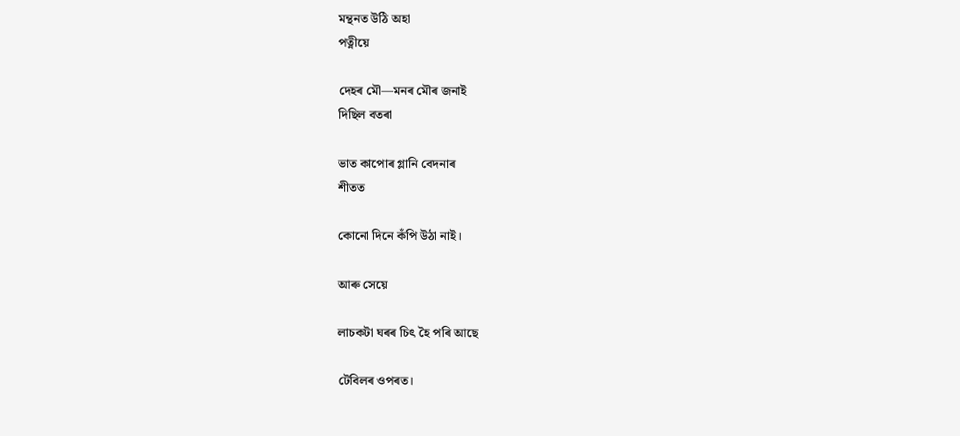মন্থনত উঠি অহা
পত্নীয়ে

দেহৰ মৌ—মনৰ মৌৰ জনাই
দিছিল বতৰা

ভাত কাপোৰ গ্লানি বেদনাৰ
শীতত

কোনো দিনে কঁপি উঠা নাই।

আৰু সেয়ে

লাচকটা ঘৰৰ চিৎ হৈ পৰি আছে

টেবিলৰ ওপৰত।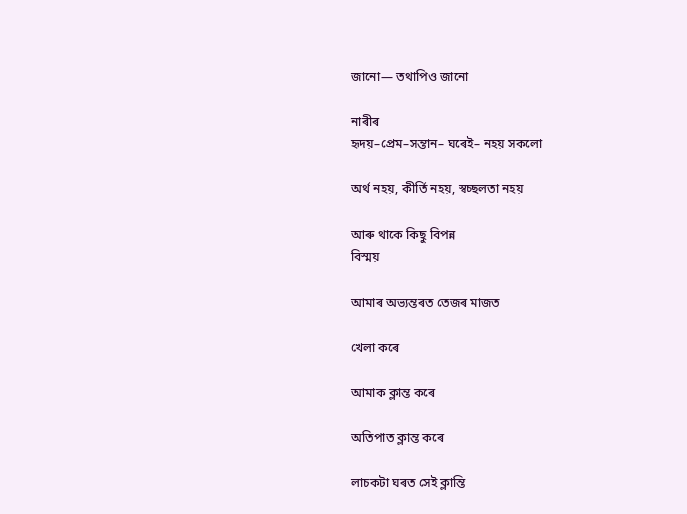জানো— তথাপিও জানো

নাৰীৰ
হৃদয়–প্ৰেম–সন্তান– ঘৰেই– নহয় সকলো

অৰ্থ নহয়, কীৰ্তি নহয়, স্বচ্ছলতা নহয়

আৰু থাকে কিছু বিপন্ন
বিস্ময়

আমাৰ অভ্যন্তৰত তেজৰ মাজত

খেলা কৰে

আমাক ক্লান্ত কৰে

অতিপাত ক্লান্ত কৰে

লাচকটা ঘৰত সেই ক্লান্তি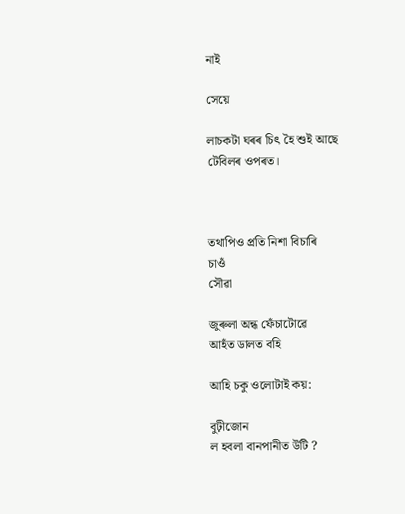নাই

সেয়ে

লাচকটা ঘৰৰ চিৎ হৈ শুই আছে
টেবিলৰ ওপৰত।



তথাপিও প্ৰতি নিশা বিচাৰি
চাওঁ
সৌৱা

জুৰুলা অন্ধ ফেঁচাটোৱে
আহঁত ডালত বহি

আহি চকু ওলোটাই কয়:

বুঢ়ীজোন
ল হবলা বানপানীত উটি ?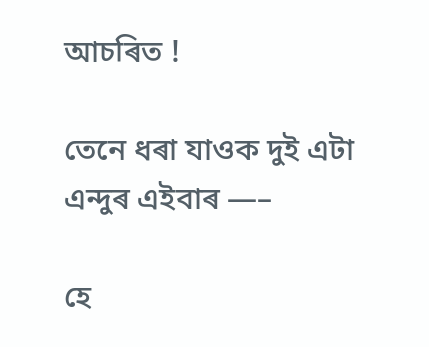আচৰিত !

তেনে ধৰা যাওক দুই এটা
এন্দুৰ এইবাৰ —–

হে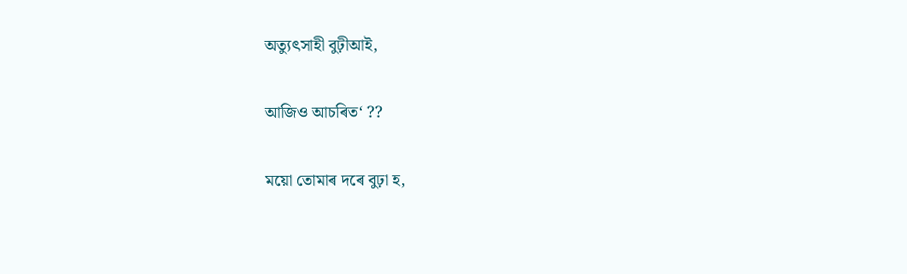অত্যুৎসাহী বুঢ়ীআই,

আজিও আচৰিত‘ ??

ময়ো তোমাৰ দৰে বুঢ়া হ,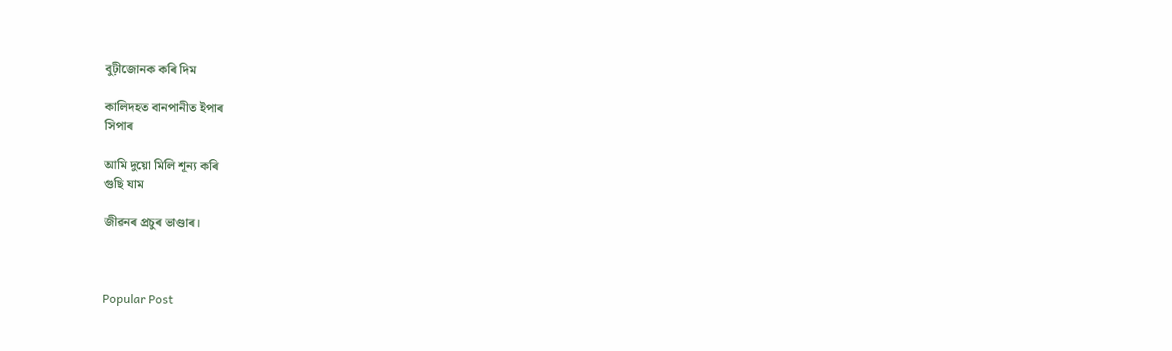বুঢ়ীজোনক কৰি দিম

কালিদহত বানপানীত ইপাৰ
সিপাৰ

আমি দুয়ো মিলি শূন্য কৰি
গুছি যাম

জীৱনৰ প্ৰচুৰ ভাণ্ডাৰ।



Popular Post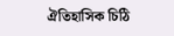ঐতিহাসিক চিঠি